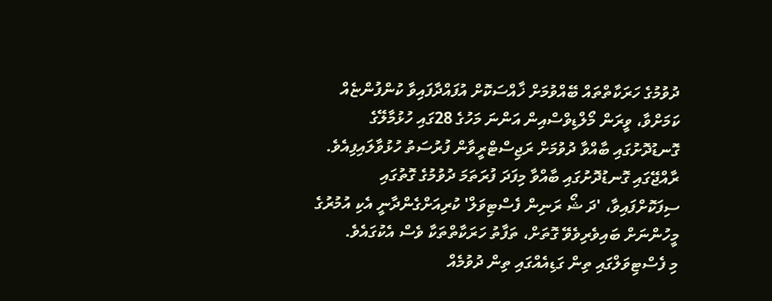ދުވުމުގެ ހަރަކާތްތައް ބޭއްވުމަށް ޚާއްސަކޮށް އުފައްދާފައިވާ ކުންފުންޏެއް ކަމަށްވާ، ވީރަން މޯލްޑިވްސްއިން އަންނަ މަހުގެ 28ގައި ހުޅުމާލޭގެ ގޮނޑުދޮށުގައި ބާއްވާ ދުވުމަށް ރަޖިސްޓްރީވާން ފުރުސަތު ހުޅުވާލައިފިއެވެ.
ރާއްޖޭގައި ގޮނޑުދޮށުގައި ބާއްވާ މިފަދަ ފުރަތަމަ ދުވުމުގެ ގޮތުގައި ސިފަކޮށްފައިވާ، 'ދަ ޝޯ ރަނިން ފެސްޓިވަލް' ކުރިއަށްގެންދާނީ އެކި އުމުރުގެ މީހުންނަށް ބައިވެރިވެވޭ ގޮތަށް، ތަފާތު ހަރަކާތްތަކާ ވެސް އެކުގައެވެ.
މި ފެސްޓިވަލްގައި ތިން ގަޑިއެއްގައި ތިން ދުވުމެއް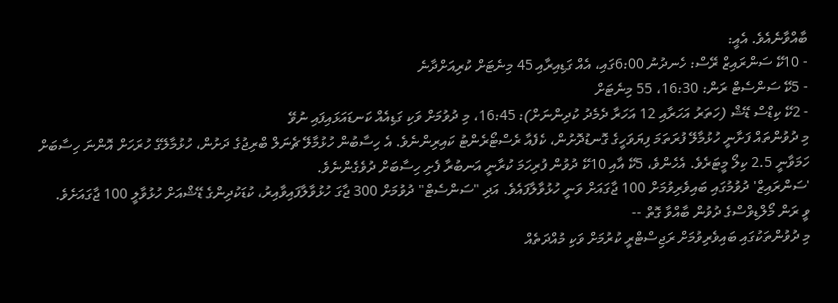ބާއްވާނެއެވެ. އެއީ:
- 10ކޭ ސަންރައިޒް ރޭސް: ހެނދުނު 6:00ގައި، އެއް ގަޑިއިރާއި 45 މިނެޓަށް ކުރިއަށްދާނެ
- 5ކޭ ސަންސެޓް ރަން: 16:30، 55 މިނެޓަށް
- 2ކޭ ކިޑްސް ޑޭޝް (ހަތަރު އަހަރާއި 12 އަހަރާ ދެމެދު ކުދިންނަށް): 16:45، މި ދުވުމަށް ވަކި ގަޑިއެއް ކަނޑައަޅައިފައި ނުވޭ
މި ދުވުންތައް ފަށާނީ ހުޅުމާލޭ ފުރަތަމަ ފިޔަވަހީގެ ގޮނޑުދޮށުން، ކެފެއާ ރެސްޓޯރެންޓު ކައިރިންނެވެ. އެ ހިސާބުން ހުޅުމާލޭ ޗެނަލް ބްރިޖުގެ ދަށުން، ހުޅުމާލޭގެ ހުރަހަށް އޮންނަ ހިސާބަށް ހަމަވާނީ 2.5 ކިލޯ މީޓަރެވެ. އެހެންވެ، 5ކޭ އާއި 10ކޭ ދުވުން ފުރިހަމަ ކުރާނީ އަނބުރާ ފެށި ހިސާބަށް ދުވެގެންނެވެ.
'ސަންރައިޒް' ދުވުމުގައި ބައިވެރިވުމަށް 100 ޖާގައަށް ވަނީ ހުޅުވާލާފައެވެ. އަދި "ސަންސެޓް" ދުވުމަށް 300 ޖާގަ ހުޅުވާލާފައިވާއިރު، ކުޑަކުދިންގެ ޑޭޝްއަށް ހުޅުވާލީ 100 ޖާގައަށެވެ.
ވީ ރަން މޯލްޑިވްސްގެ ދުވުން ބާއްވާ ގޮތް --
މި ދުވުންތަކުގައި ބައިވެރިވުމަށް ރަޖިސްޓްރީ ކުރުމަށް ވަކި މުއްދަތެއް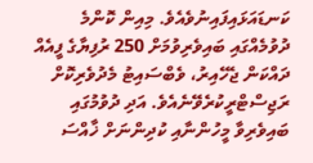ކަނޑައަޅައިފައިނުވެއެވެ. މިއިން ކޮންމެ ދުވުމެއްގައި ބައިވެރިވުމަށް 250 ރުފިޔާގެ ފީއެއް ދައްކަން ޖެހޭއިރު، ވެބްސައިޓު މެދުވެރިކޮށް ރަޖިސްޓްރީކުރެވޭނެއެވެ. އަދި ދުވުމުގައި ބައިވެރިވާ މީހުންނާއި ކުދިންނަށް ޚާއްސަ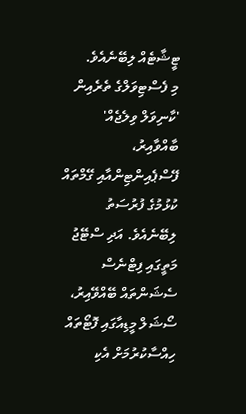ޓީޝާޓެއް ލިބޭނެއެވެ.
މި ފެސްޓިވަލްގެ ތެރެއިން 'ކާނިވަލް ވިލެޖެއް' ބާއްވާއިރު، ފޭސްޕެއިންޓިންއާއި ގޭމްތައް ކުޅުމުގެ ފުރުސަތު ލިބޭނެއެވެ. އަދި ސްޓޭޖު މަތީގައި ފިޓްނެސް ސެޝަންތައް ބޭއްވޭއިރު، ސޯޝަލް މީޑިއާގައި ފޮޓޯތައް ހިއްސާކުރުމަށް އެކި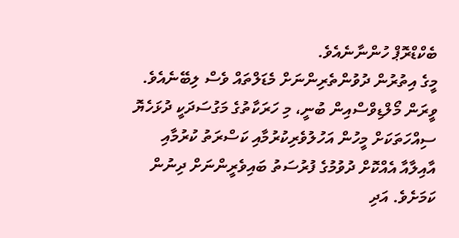ބެކްޑްރޮޕް ހުންނާނެއެވެ.
މީގެ އިތުރުން ދުވުންތެރިންނަށް މެޑަލްތައް ވެސް ލިބޭނެއެވެ.
ވީރަން މޯލްޑިވްސްއިން ބުނީ، މި ހަރަކާތުގެ މަގުސަދަކީ ދުޅަހެޔޮ ސިއްހަތަކަށް މީހުން އަހުލުވެރިކުރުމާއި ކަސްރަތު ކުރުމާއި އާއިލާއާ އެއްކޮށް ދުވުމުގެ ފުރުސަތު ބައިވެރީންނަށް ދިނުން ކަމަށެވެ. އަދި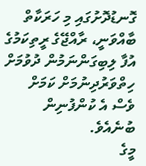ގޮނޑުދޮށުގައި މި ހަރަކާތް ބާއްވަނީ، ރާއްޖޭގެ ރީތިކަމުގެ އުފާ ލިބިގަންނަމުން ދުވުމަށް ހިތްވަރުދިނުމަށް ކަމަށް ވެސް އެ ކުންފުނިން ބުނެއެވެ.
މީގެ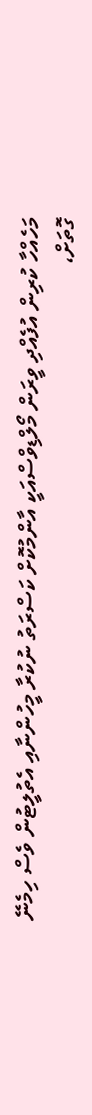މަހެއްހާ ކުރިން އުފެއްދި ވީރަން މޯލްޑިވްސްއަކީ އާންމުކޮށް ކަސްރަތު ނުކުރާ މީހުންނާއި އެތުލީޓުން ވެސް ހިމެނޭ ގޮތަށް،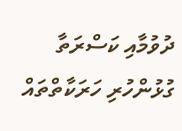ދުވުމާއި ކަސްރަތާ ގުޅުންހުރި ހަރަކާތްތައް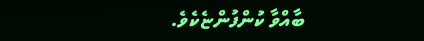ބާއްވާ ކުންފުންޏެކެވެ.